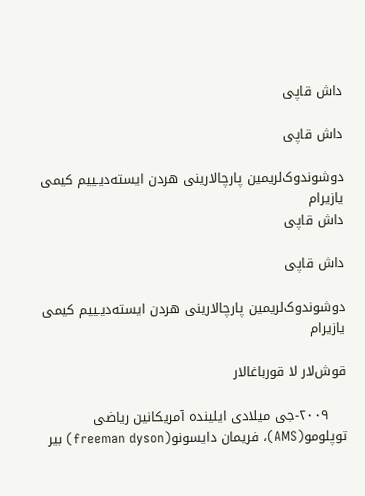داش قاپی

داش قاپی

دوشوندوک‌لریمین پارچالارینی هردن ایسته‌دیـییم کیمی یازیرام
داش قاپی

داش قاپی

دوشوندوک‌لریمین پارچالارینی هردن ایسته‌دیـییم کیمی یازیرام

قوش‌لار لا قورباغالار

    ۲۰۰۹-جی میلادی ایلینده آمریکا‌نین ریاضی توپلومو(AMS)، فریمان دایسونو(freeman dyson) بیر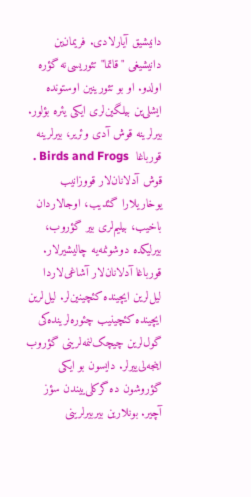دانیشیق آیارلادی. فریمان‌ین دانیشیغی "قاتما" تئوریسی‌نه گؤره اولدو. او بو تئورینین اوستونده ایشلی‌ین بیلگین‌لری ایکی یئره بؤلور. بیرلرینه قوش آدی وئریر، بیرلرینه قورباغا  Birds and Frogs . قوش آدلانان‌لار قو‌وزانیب یوخاریلارا گئدیب، اوجالاردان باخیب، بیلیم‌لری بیر گؤروب، بیرلیکده دوشونمه‌یه چالیشیرلار. قورباغا آدلانان‌لار آشاغی‌لاردا لیل‌لرین ایچینده کئچینین‌لر. لیل‌لرین ایچینده کئچینیب چئوره‌لرینده‌کی گول‌لرین چیچک‌لنمه‌لرینی گؤروب اینجه‌لی‌ییرلر. دایسون بو ایکی گؤروشون ده گرکلی‌ییندن سؤز آچیر. بونلارین بیربیرلرینی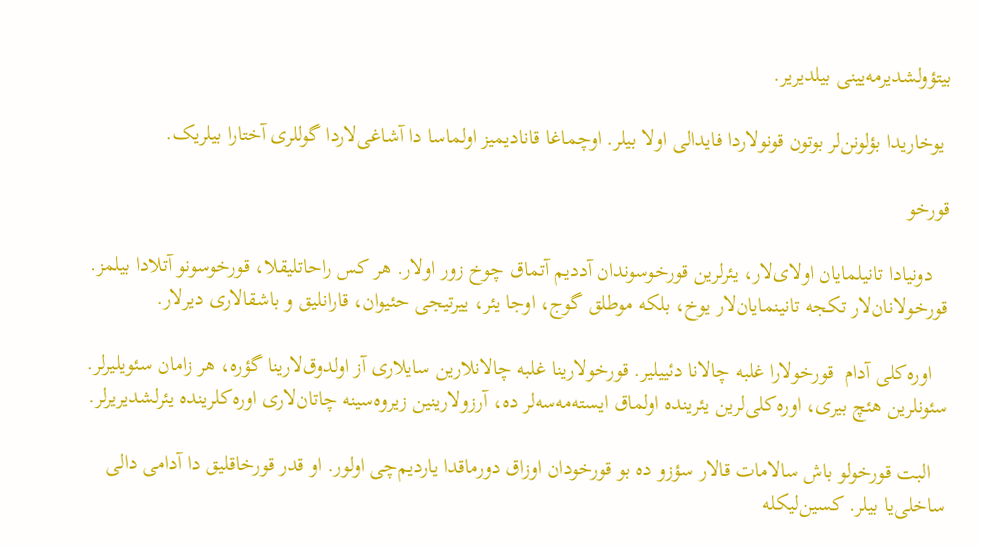بیتؤولشدیرمه‌یینی بیلدیریر.

 یوخاریدا بؤلونن‌لر بوتون قونولاردا فایدالی اولا بیلر. اوچماغا قانادیمیز اولماسا دا آشاغی‌لاردا گوللری آختارا بیلریک.

قورخو

   دونیادا تانیلمایان اولای‌لار، یئرلرین قورخوسوندان آددیم آتماق چوخ زور اولار. هر کس راحاتلیقلا، قورخوسونو آتلادا بیلمز. قورخولانان‌لار تکجه تانینمایان‌لار یوخ، بلکه موطلق گوج، اوجا یئر، ییرتیجی حئیوان، قارانلیق و باشقالاری دیرلار.

   اوره‌کلی آدام  قورخولارا غلبه چالانا دئییلیر. قورخولارینا غلبه چالانلارین سایلاری آز اولدوق‌لارینا گؤره، هر زامان سئویلیرلر. سئونلرین هئچ بیری، اوره‌کلی‌لرین یئرینده اولماق ایسته‌مه‌سه‌لر ده، آرزولارینین زیروه‌سینه چاتان‌لاری اوره‌کلرینده یئرلشدیریرلر.

   البت قورخولو باش سالامات قالار سؤزو ده بو قورخودان اوزاق دورماقدا یاردیم‌چی اولور. او قدر قورخاقلیق دا آدامی دالی ساخلی‌یا بیلر. کسین‌لیکله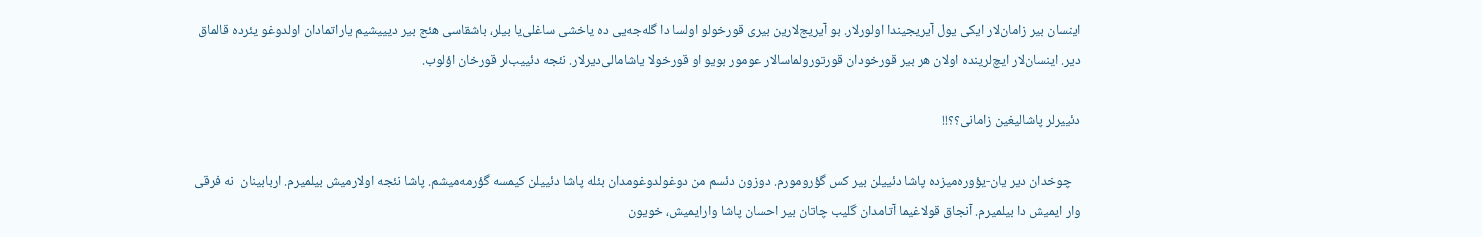اینسان بیر زامان‌لار ایکی یول آیریجیندا اولورلار. بو آیریج‌لارین بیری قورخولو اولسا دا گله‌جه‌یی ده یاخشی ساغلی‌یا بیلر، باشقاسی هئج بیر دیییشیم یاراتمادان اولدوغو یئرده قالماق دیر. اینسان‌لار ایچ‌لرینده اولان هر بیر قورخودان قورتورولماسالار عومور بویو او قورخولا یاشامالی‌دیرلار. نئجه دئییب‌لر قورخان اؤلوب.

دئییرلر پاشالیغین زامانی؟؟!!

   چوخدان دیر یان-یؤوره‌میزده پاشا دئییلن بیر کس گؤرومورم. دوزون دئسم من دوغولدوغومدان بئله پاشا دئییلن کیمسه گؤرمه‌میشم. پاشا نئجه اولارمیش بیلمیرم. اربابینان  نه فرقی وار ایمیش دا بیلمیرم. آنجاق قولاغیما آتامدان گلیب چاتان بیر احسان پاشا وارایمیش، خویون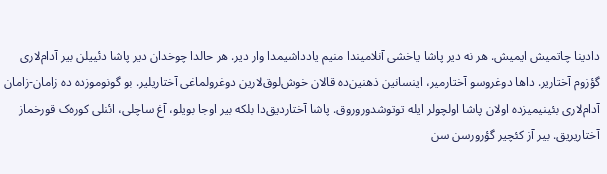دادینا چاتمیش ایمیش. هر نه دیر پاشا یاخشی آنلامیندا منیم یادداشیمدا وار دیر. هر حالدا چوخدان دیر پاشا دئییلن بیر آدام‌لاری گؤزوم آختاریر. داها دوغروسو آختارمیر، اینسانین ذهنین‌ده قالان خوش‌لوق‌لارین دوغرولماغی آختاریلیر. بو گونوموزده ده زامان-زامان آدام‌لاری بئینیمیزده اولان پاشا اولچولر ایله توتوشدوروروق. پاشا آختاردیق‌دا بلکه بیر اوجا بویلو، آغ ساچلی، ائنلی کوره‌ک قورخماز آختاریریق. بیر آز کئچیر گؤرورسن سن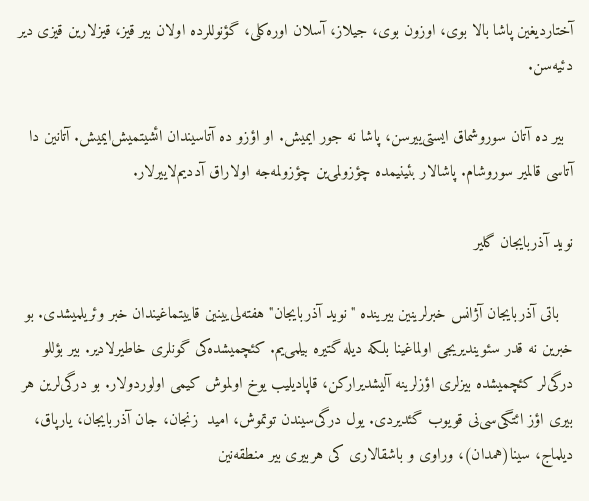آختاردیغین پاشا بالا بوی، اوزون بوی، جیلاز، آسلان اوره‌کلی، گؤنوللرده اولان بیر قیز، قیزلارین قیزی دیر دئیه‌سن.

  بیر ده آتان سوروشماق ایستی‌ییرسن، پاشا نه جور ایمیش. او اؤزو ده آتاسیندان ائشیتمیش‌ایمیش. آتانین دا آتاسی قالمیر سوروشام. پاشالار بئینیمده چؤزولمی‌ین چؤزولمه‌جه اولاراق آددیم‌لاییرلار.

نوید آذربایجان گلیر

   باتی آذربایجان آژانس خبرلرینین بیرینده "نوید آذربایجان" هفته‌لی‌یینین قاییتماغیندان خبر وئریلمیشدی. بو خبرین نه قدر سئویندیریجی اولماغینا بلکه دیله گتیره بیلمی‌یم. کئچمیشده‌کی گونلری خاطیرلادیر. بیر بؤللو درگی‌لر کئچمیشده بیزلری اؤزلرینه آلیشدیرارکن، قاپادیلیب یوخ اولموش کیمی اولوردولار. بو درگی‌لرین هر بیری اؤز ائتگی‌سی‌نی قویوب گئدیردی. یول درگی‌سیندن توتموش، امید  زنجان، جان آذربایجان، یارپاق، دیلماج، سینا(همدان)، وراوی و باشقالاری کی هربیری بیر منطقه‌نین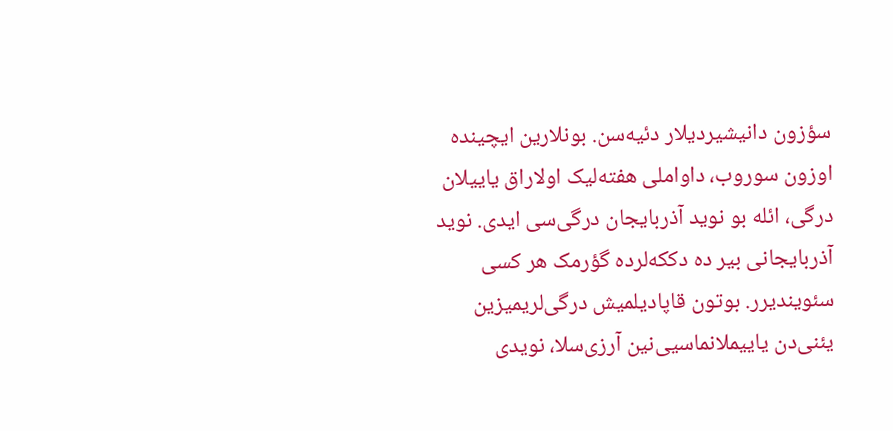سؤزون دانیشیردیلار دئیه‌سن. بونلارین ایچینده اوزون سوروب، داواملی هفته‌لیک اولاراق یاییلان درگی، ائله بو نوید آذربایجان درگی‌سی ایدی. نوید آذربایجانی بیر ده دککه‌لرده گؤرمک هر کسی سئویندیرر. بوتون قاپادیلمیش درگی‌لریمیزین یئنی‌دن یاییملانماسیی‌نین آرزی‌سلا، نویدی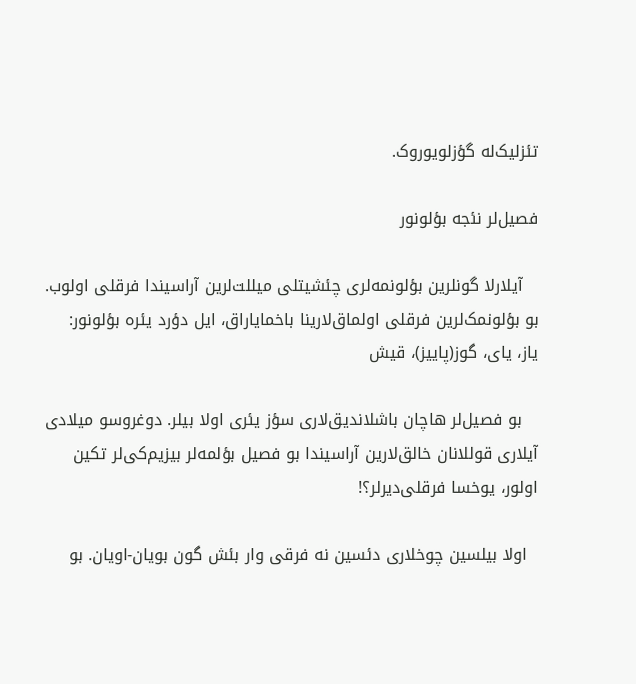تئزلیک‌له گؤزلویوروک.

فصیل‌لر نئجه بؤلونور

   آیلارلا گونلرین بؤلونمه‌لری چئشیتلی میللت‌لرین آراسیندا فرقلی اولوب. بو بؤلونمک‌لرین فرقلی اولماق‌لارینا باخمایاراق، ایل دؤرد یئره بؤلونور: یاز، یای، گوز(پاییز)، قیش

   بو فصیل‌لر هاچان باشلاندیق‌لاری سؤز یئری اولا بیلر. دوغروسو میلادی آیلاری قوللانان خالق‌لارین آراسیندا بو فصیل بؤلمه‌لر بیزیم‌کی‌لر تکین اولور، یوخسا فرقلی‌دیرلر؟!

  اولا بیلسین چوخلاری دئسین نه فرقی وار بئش گون بویان-اویان. بو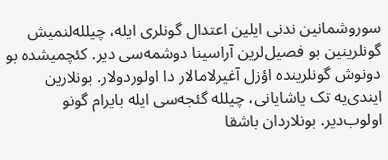سوروشمانین ندنی ایلین اعتدال گونلری ایله، چیلله‌لنمیش گونلرینین بو فصیل‌لرین آراسینا دوشمه‌سی دیر. کئچمیشده بو دونوش گونلرینده اؤزل آغیرلامالار دا اولوردولار. بونلارین ایندی‌یه تک یاشایانی، چیلله گئجه‌سی ایله بایرام گونو اولوب‌دیر. بونلاردان باشقا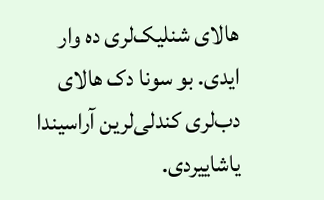هالای شنلیک‌لری ده وار ایدی. بو سونا دک هالای دب‌لری کندلی‌لرین آراسیندا یاشاییردی.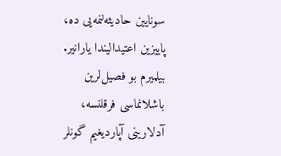سونایین حادیثه‌لنمه‌یی ده، پاییزین اعتیدالیندا یارانیر. بیلمیرم بو فصیل‌لرین باشلانماسی فرقلنسه، آدلارینی آپاردیغیم گونلر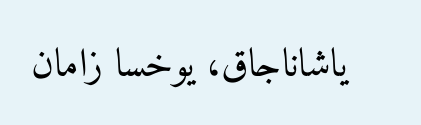یاشاناجاق، یوخسا زامان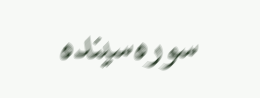سوره‌سینده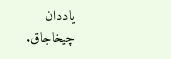یاددان چیخاجاق.